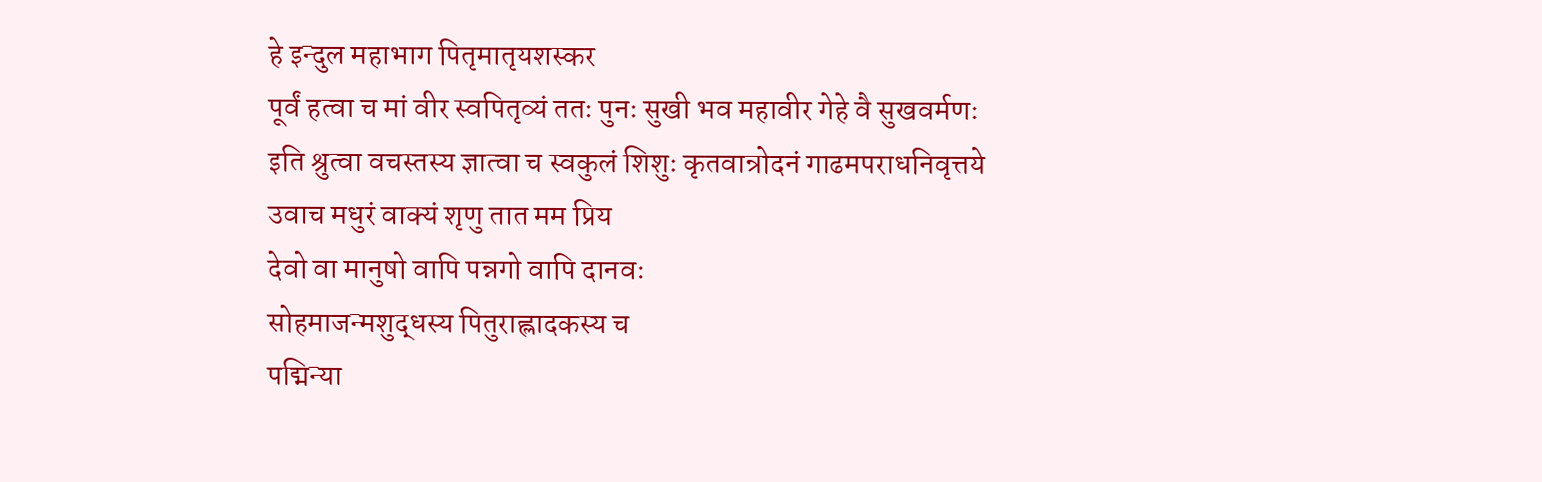हे इन्दुल महाभाग पितृमातृयशस्कर
पूर्वं हत्वा च मां वीर स्वपितृव्यं ततः पुनः सुखी भव महावीर गेहे वै सुखवर्मणः
इति श्रुत्वा वचस्तस्य ज्ञात्वा च स्वकुलं शिशुः कृतवान्रोदनं गाढमपराधनिवृत्तये
उवाच मधुरं वाक्यं शृणु तात मम प्रिय
देवो वा मानुषो वापि पन्नगो वापि दानवः
सोहमाजन्मशुद्धस्य पितुराह्लादकस्य च
पद्मिन्या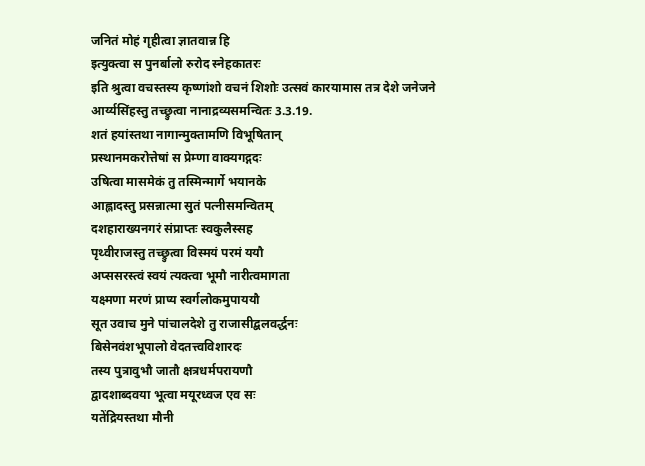जनितं मोहं गृहीत्वा ज्ञातवान्न हि
इत्युक्त्वा स पुनर्बालो रुरोद स्नेहकातरः
इति श्रुत्वा वचस्तस्य कृष्णांशो वचनं शिशोः उत्सवं कारयामास तत्र देशे जनेजने
आर्य्यसिंहस्तु तच्छ्रुत्वा नानाद्रव्यसमन्वितः 3.3.19.
शतं हयांस्तथा नागान्मुक्तामणि विभूषितान्
प्रस्थानमकरोत्तेषां स प्रेम्णा वाक्यगद्गदः
उषित्वा मासमेकं तु तस्मिन्मार्गे भयानके
आह्लादस्तु प्रसन्नात्मा सुतं पत्नीसमन्वितम्
दशहाराख्यनगरं संप्राप्तः स्वकुलैस्सह
पृथ्वीराजस्तु तच्छ्रुत्वा विस्मयं परमं ययौ
अप्ससरस्त्वं स्वयं त्यक्त्वा भूमौ नारीत्वमागता
यक्ष्मणा मरणं प्राप्य स्वर्गलोकमुपाययौ
सूत उवाच मुने पांचालदेशे तु राजासीद्बलवर्द्धनः
बिसेनवंशभूपालो वेदतत्त्वविशारदः
तस्य पुत्रावुभौ जातौ क्षत्रधर्मपरायणौ
द्वादशाब्दवया भूत्वा मयूरध्वज एव सः
यतेंद्रियस्तथा मौनी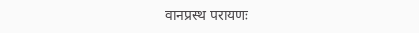वानप्रस्थ परायणः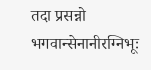तदा प्रसन्नो भगवान्सेनानीरग्निभूः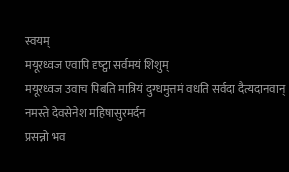स्वयम्
मयूरध्वज एवापि दृष्ट्वा सर्वमयं शिशुम्
मयूरध्वज उवाच पिबति मात्रियं दुग्धमुत्तमं वधति सर्वदा दैत्यदानवान्
नमस्ते देवसेनेश महिषासुरमर्दन
प्रसन्नो भव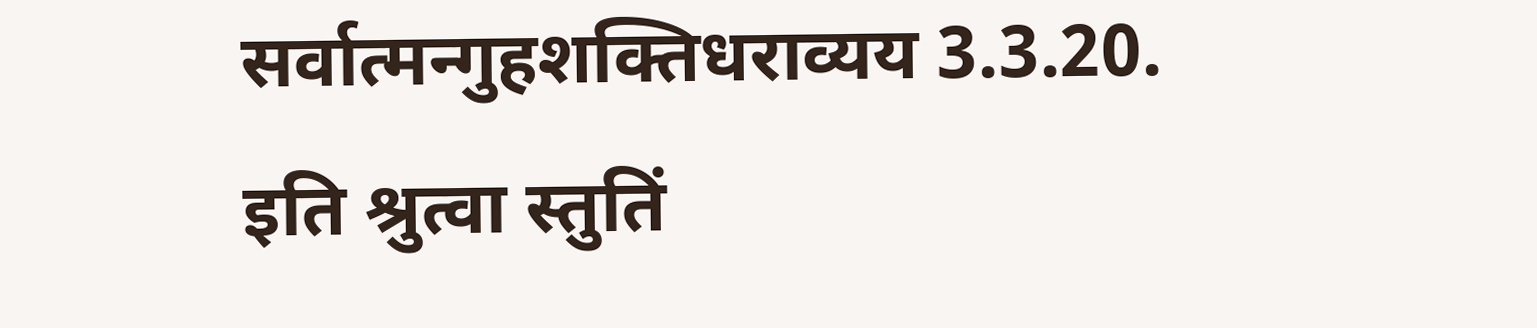सर्वात्मन्गुहशक्तिधराव्यय 3.3.20.
इति श्रुत्वा स्तुतिं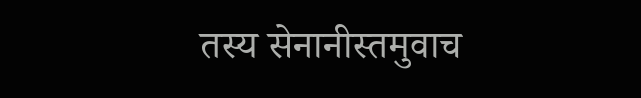तस्य सेनानीस्तमुवाच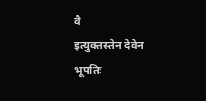वै
इत्युक्तस्तेन देवेन भूपतिः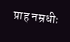प्राह नम्रधीः